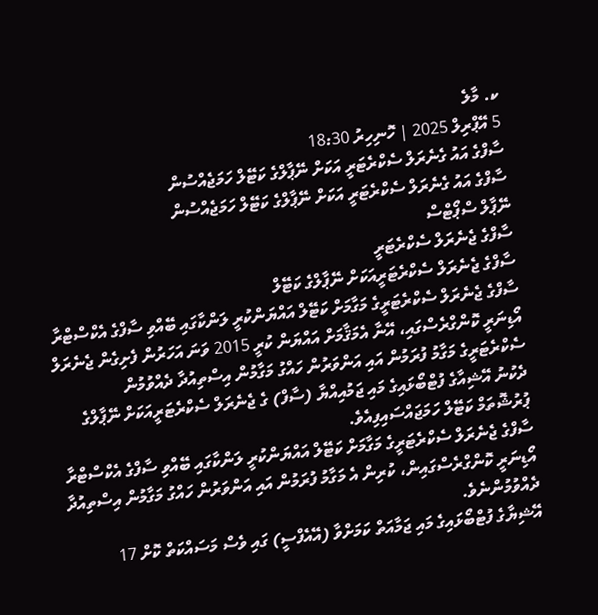ކ. މާލެ
5 އޭޕްރިލް 2025 | ހޮނިހިރު 18:30
ސާފްގެ އައު ގެނެރަލް ސެކްރެޓަރީ އަކަށް ނޭޕާލްގެ ކަޓޭލް ހަމަޖެއްސުން
ސާފްގެ އައު ގެނެރަލް ސެކްރެޓަރީ އަކަށް ނޭޕާލްގެ ކަޓޭލް ހަމަޖެއްސުން
ނޭޕާލް ސްޕޯޓްސް
ސާފްގެ ޖެނެރަލް ސެކްރެޓަރީ
ސާފްގެ ޖެނެރަލް ސެކްރެޓަރީއަކަށް ނޭޕާލްގެ ކަޓޭލް
ސާފްގެ ޖެނެރަލް ސެކްރެޓަރީގެ މަގާމަށް ކަޓޭލް އައްޔަންކުރީ ލަންކާގައި ބޭއްވި ސާފްގެ އެކްސްޓްރާ އޯޑިނަރީ ކޮންގްރެސްގައި، އޭނާ އެމަޤާމަށް އައްޔަން ކުރީ 2015 ވަނަ އަހަރުން ފެށިގެން ޖެނެރަލް ސެކްރެޓަރީގެ މަގާމު ފުރަމުން އައި އަންވަރުން ހައްގު މަގާމުން އިސްތިއުދާ ދެއްވުމުން
ދެކުނު އޭޝިއާގެ ފުޓްބޯޅައިގެ މައި ޖަމުއިއްޔާ (ސާފް) ގެ ޖެނެރަލް ސެކްރެޓަރީއަކަށް ނޭޕާލްގެ ޕުރުޝޮތަމް ކަޓޭލް ހަމަޖައްސައިފިއެވެ.
ސާފްގެ ޖެނެރަލް ސެކްރެޓަރީގެ މަގާމަށް ކަޓޭލް އައްޔަންކުރީ ލަންކާގައި ބޭއްވި ސާފްގެ އެކްސްޓްރާ އޯޑިނަރީ ކޮންގްރެސްގައިން، ކުރިން އެ މަގާމު ފުރަމުން އައި އަންވަރުން ހައްގު މަގާމުން އިސްތިއުދާ ދެއްވުމުންނެވެ.
އޭޝިޔާގެ ފުޓްބޯޅައިގެ މައި ޖަމާއަތް ކަމަށްވާ (އޭއެފްސީ) ގައި ވެސް މަސައްކަތް ކޮށް 17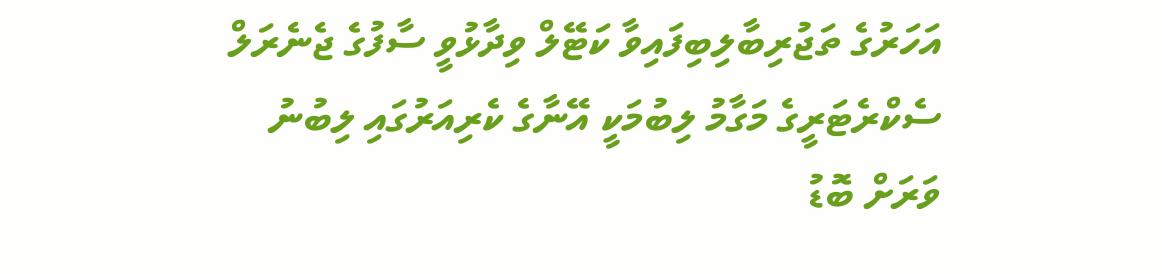އަހަރުގެ ތަޖުރިބާލިބިފައިވާ ކަޓޭލް ވިދާޅުވީ ސާފުގެ ޖެނެރަލް ސެކްރެޓަރީގެ މަގާމު ލިބުމަކީ އޭނާގެ ކެރިއަރުގައި ލިބުނު ވަރަށް ބޮޑު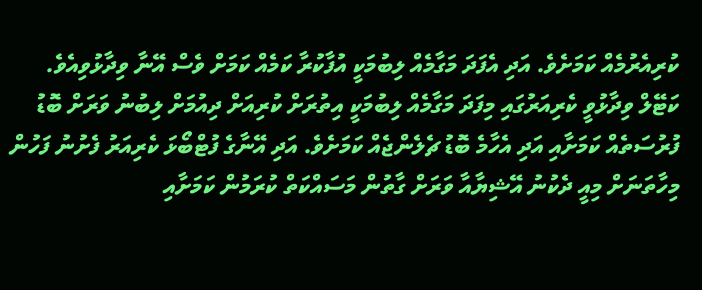ކުރިއެރުމެއް ކަމަށެވެ. އަދި އެފަދަ މަގާމެއް ލިބުމަކީ އުފާކުރާ ކަމެއް ކަމަށް ވެސް އޭނާ ވިދާޅުވިއެވެ.
ކަޓޭލް ވިދާޅުވީ ކެރިއަރުގައި މިފަދަ މަގާމެއް ލިބުމަކީ އިތުރަށް ކުރިއަށް ދިއުމަށް ލިބުނު ވަރަށް ބޮޑު ފުރުސަތެއް ކަމަށާއި އަދި އެހާމެ ބޮޑު ޗެލެންޖެއް ކަމަށެވެ. އަދި އޭނާގެ ފުޓްބޯޅަ ކެރިއަރު ފެށުނު ފަހުން މިހާތަނަށް މިއީ ދެކުނު އޭޝިޔާއާ ވަރަށް ގާތުން މަސައްކަތް ކުރަމުން ކަމަށާއި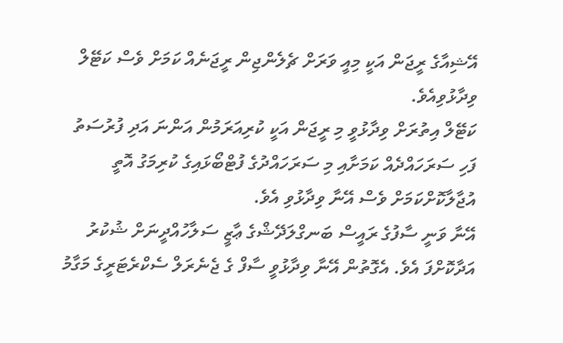އޭޝިއާގެ ރީޖަން އަކީ މިއީ ވަރަށް ޗެލެންޖިން ރީޖަނެއް ކަމަށް ވެސް ކަޓޭލް ވިދާޅުވިއެވެ.
ކަޓޭލް އިތުރަށް ވިދާޅުވީ މި ރީޖަން އަކީ ކުރިއަރަމުން އަންނަ އަދި ފުރުސަތު ފަހި ސަރަހައްދެއް ކަމަށާއި މި ސަރަހައްދުގެ ފުޓްބޯޅައިގެ ކުރިމަގު އޮތީ އުޖާލާކޮށްކަމަށް ވެސް އޭނާ ވިދާޅުވި އެވެ.
އޭނާ ވަނީ ސާފުގެ ރައީސް ބަނގްލަދޭޝްގެ ޢާޒީ ސަލާހުއްދީނަށް ޝުކުރު އަދާކޮށްފަ އެވެ. އެގޮތުން އޭނާ ވިދާޅުވީ ސާފް ގެ ޖެނެރަލް ސެކްރެޓަރީގެ މަގާމު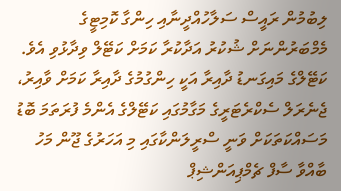ލިބުމުން ރައީސް ސަލާހުއްދީނާއި ހިންގާ ކޮމިޓީގެ މެމްބަރުންނަށް ޝުކުރު އަދާކުރާ ކަމަށް ކަޓޭލް ވިދާޅުވި އެވެ.
ކަޓޭލްގެ މައިގަނޑު ދާއިރާ އަކީ ހިންގުމުގެ ދާއިރާ ކަމަށް ވާއިރު، ޖެނެރަލް ސެކްރެޓަރީގެ މަގާމުގައި ކަޓޭލްގެ އެންމެ ފުރަތަމަ ބޮޑު މަސައްކަތަކަށް ވަނީ ސްރީލަންކާގައި މި އަހަރުގެ ޖޫން މަހު ބާއްވާ ސާފް ޗެމްޕިއަންޝިޕް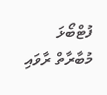ފުޓްބޯޅަ މުބާރާތް ރާވައި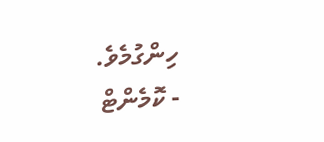ހިންގުމެވެ.
- ކޮމެންޓް